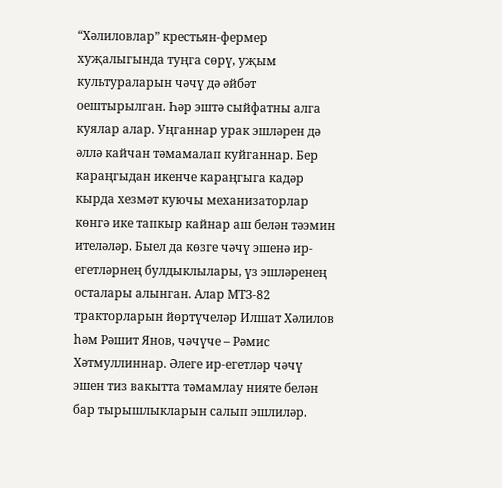“Хәлиловлар” крестьян-фермер хуҗалыгында туңга сөрү, уҗым культураларын чәчү дә әйбәт оештырылган. Һәр эштә сыйфатны алга куялар алар. Уңганнар урак эшләрен дә әллә кайчан тәмамалап куйганнар. Бер караңгыдан икенче караңгыга кадәр кырда хезмәт куючы механизаторлар көнгә ике тапкыр кайнар аш белән тәэмин ителәләр. Быел да көзге чәчү эшенә ир-егетләрнең булдыклылары, үз эшләренең осталары алынган. Алар МТЗ-82 тракторларын йөртүчеләр Илшат Хәлилов һәм Рәшит Янов, чәчүче – Рәмис Хәтмуллиннар. Әлеге ир-егетләр чәчү эшен тиз вакытта тәмамлау нияте белән бар тырышлыкларын салып эшлиләр.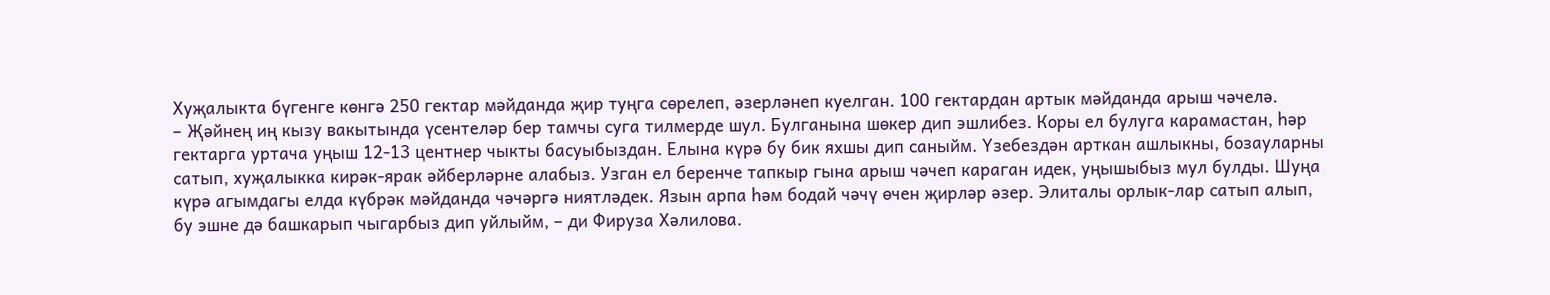Хуҗалыкта бүгенге көнгә 250 гектар мәйданда җир туңга сөрелеп, әзерләнеп куелган. 100 гектардан артык мәйданда арыш чәчелә.
– Җәйнең иң кызу вакытында үсентеләр бер тамчы суга тилмерде шул. Булганына шөкер дип эшлибез. Коры ел булуга карамастан, һәр гектарга уртача уңыш 12-13 центнер чыкты басуыбыздан. Елына күрә бу бик яхшы дип саныйм. Үзебездән арткан ашлыкны, бозауларны сатып, хуҗалыкка кирәк-ярак әйберләрне алабыз. Узган ел беренче тапкыр гына арыш чәчеп караган идек, уңышыбыз мул булды. Шуңа күрә агымдагы елда күбрәк мәйданда чәчәргә ниятләдек. Язын арпа һәм бодай чәчү өчен җирләр әзер. Элиталы орлык-лар сатып алып, бу эшне дә башкарып чыгарбыз дип уйлыйм, – ди Фируза Хәлилова.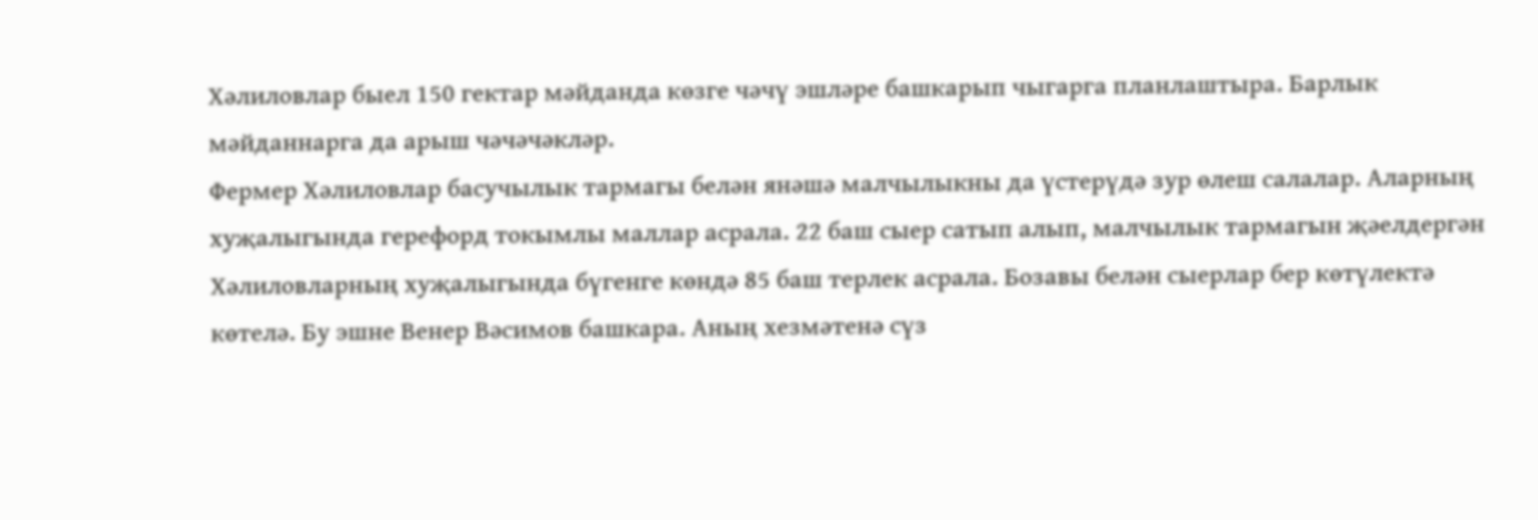Хәлиловлар быел 150 гектар мәйданда көзге чәчү эшләре башкарып чыгарга планлаштыра. Барлык мәйданнарга да арыш чәчәчәкләр.
Фермер Хәлиловлар басучылык тармагы белән янәшә малчылыкны да үстерүдә зур өлеш салалар. Аларның хуҗалыгында герефорд токымлы маллар асрала. 22 баш сыер сатып алып, малчылык тармагын җәелдергән Хәлиловларның хуҗалыгында бүгенге көндә 85 баш терлек асрала. Бозавы белән сыерлар бер көтүлектә көтелә. Бу эшне Венер Вәсимов башкара. Аның хезмәтенә сүз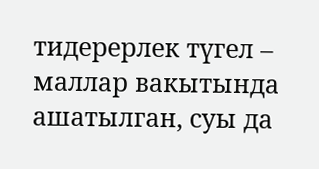тидерерлек түгел – маллар вакытында ашатылган, суы да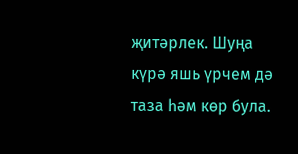җитәрлек. Шуңа күрә яшь үрчем дә таза һәм көр була.